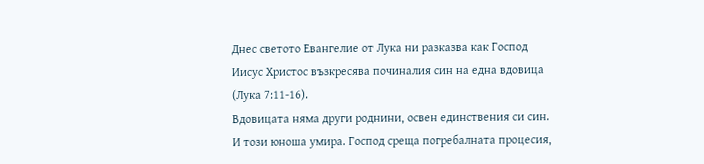Днес светото Евангелие от Лука ни разказва как Господ Иисус Христос възкресява починалия син на една вдовица (Лука 7:11-16).
Вдовицата няма други роднини, освен единствения си син. И този юноша умира. Господ среща погребалната процесия,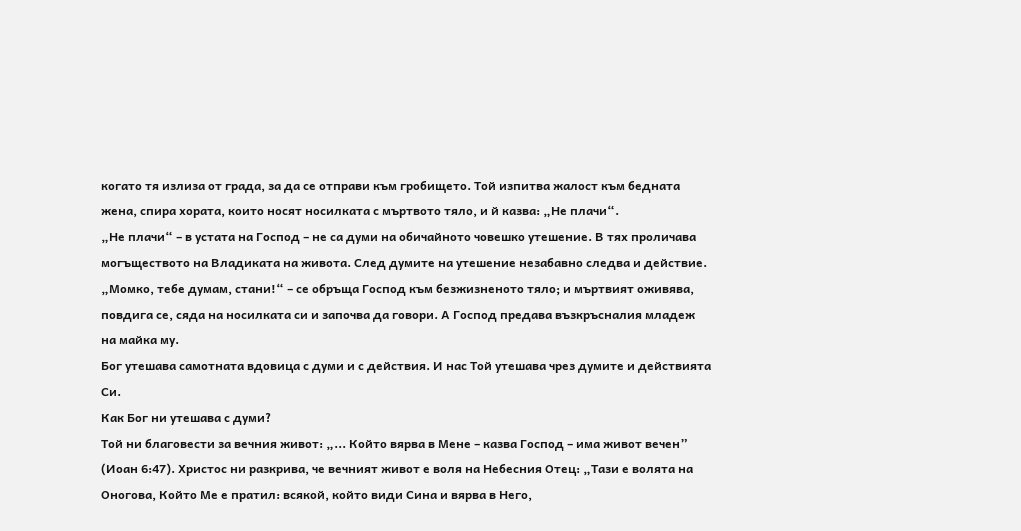когато тя излиза от града, за да се отправи към гробището. Той изпитва жалост към бедната жена, спира хората, които носят носилката с мъртвото тяло, и й казва: „Не плачи“.
„Не плачи“ – в устата на Господ – не са думи на обичайното човешко утешение. В тях проличава могъществото на Владиката на живота. След думите на утешение незабавно следва и действие.
„Момко, тебе думам, стани!“ – се обръща Господ към безжизненото тяло; и мъртвият оживява, повдига се, сяда на носилката си и започва да говори. А Господ предава възкръсналия младеж на майка му.
Бог утешава самотната вдовица с думи и с действия. И нас Той утешава чрез думите и действията Си.
Как Бог ни утешава с думи?
Той ни благовести за вечния живот: „... Който вярва в Мене – казва Господ – има живот вечен” (Иоан 6:47). Христос ни разкрива, че вечният живот е воля на Небесния Отец: „Тази е волята на Оногова, Който Ме е пратил: всякой, който види Сина и вярва в Него,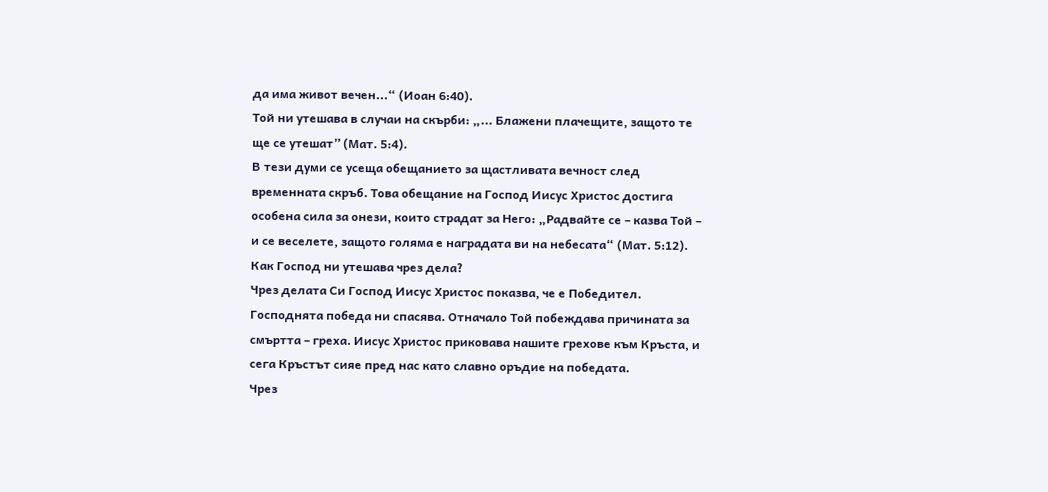да има живот вечен...“ (Иоан 6:40).
Той ни утешава в случаи на скърби: „... Блажени плачещите, защото те ще се утешат” (Мат. 5:4).
В тези думи се усеща обещанието за щастливата вечност след временната скръб. Това обещание на Господ Иисус Христос достига особена сила за онези, които страдат за Него: „Радвайте се – казва Той – и се веселете, защото голяма е наградата ви на небесата“ (Мат. 5:12).
Как Господ ни утешава чрез дела?
Чрез делата Си Господ Иисус Христос показва, че е Победител.
Господнята победа ни спасява. Отначало Той побеждава причината за смъртта – греха. Иисус Христос приковава нашите грехове към Кръста, и сега Кръстът сияе пред нас като славно оръдие на победата.
Чрез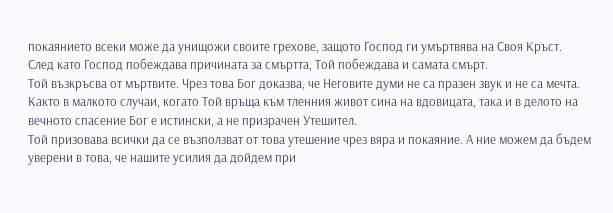покаянието всеки може да унищожи своите грехове, защото Господ ги умъртвява на Своя Кръст.
След като Господ побеждава причината за смъртта, Той побеждава и самата смърт.
Той възкръсва от мъртвите. Чрез това Бог доказва, че Неговите думи не са празен звук и не са мечта.
Както в малкото случаи, когато Той връща към тленния живот сина на вдовицата, така и в делото на вечното спасение Бог е истински, а не призрачен Утешител.
Той призовава всички да се възползват от това утешение чрез вяра и покаяние. А ние можем да бъдем уверени в това, че нашите усилия да дойдем при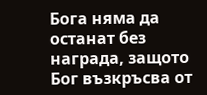Бога няма да останат без награда, защото Бог възкръсва от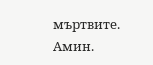мъртвите. Амин.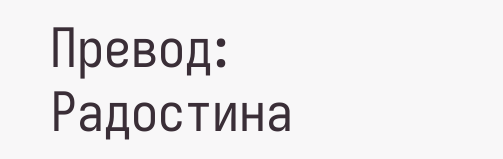Превод: Радостина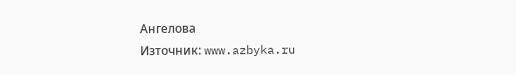Ангелова
Източник: www.azbyka.ru